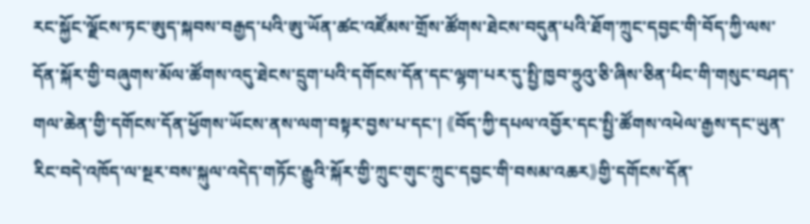རང་སྐྱོང་ལྗོངས་ཏང་ཨུད་སྐབས་བརྒྱད་པའི་ཨུ་ཡོན་ཚང་འཛོམས་གྲོས་ཚོགས་ཐེངས་བདུན་པའི་ཐོག་ཀྲུང་དབྱང་གི་བོད་ཀྱི་ལས་དོན་སྐོར་གྱི་བཞུགས་མོལ་ཚོགས་འདུ་ཐེངས་དྲུག་པའི་དགོངས་དོན་དང་ལྷག་པར་དུ་སྤྱི་ཁྱབ་ཧྲུའུ་ཅི་ཞིས་ཅིན་ཕིང་གི་གསུང་བཤད་གལ་ཆེན་གྱི་དགོངས་དོན་ཕྱོགས་ཡོངས་ནས་ལག་བསྟར་བྱས་པ་དང་། 《བོད་ཀྱི་དཔལ་འབྱོར་དང་སྤྱི་ཚོགས་འཕེལ་རྒྱས་དང་ཡུན་རིང་བདེ་འཁོད་ལ་སྔར་བས་སྐུལ་འདེད་གཏོང་རྒྱུའི་སྐོར་གྱི་ཀྲུང་གུང་ཀྲུང་དབྱང་གི་བསམ་འཆར》གྱི་དགོངས་དོན་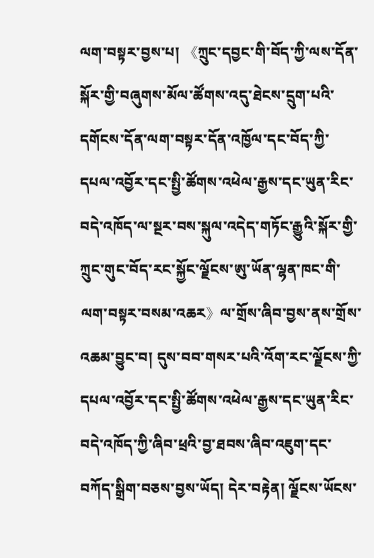ལག་བསྟར་བྱས་པ། 《ཀྲུང་དབྱང་གི་བོད་ཀྱི་ལས་དོན་སྐོར་གྱི་བཞུགས་མོལ་ཚོགས་འདུ་ཐེངས་དྲུག་པའི་དགོངས་དོན་ལག་བསྟར་དོན་འཁྱོལ་དང་བོད་ཀྱི་དཔལ་འབྱོར་དང་སྤྱི་ཚོགས་འཕེལ་རྒྱས་དང་ཡུན་རིང་བདེ་འཁོད་ལ་སྔར་བས་སྐུལ་འདེད་གཏོང་རྒྱུའི་སྐོར་གྱི་ཀྲུང་གུང་བོད་རང་སྐྱོང་ལྗོངས་ཨུ་ཡོན་ལྷན་ཁང་གི་ལག་བསྟར་བསམ་འཆར》ལ་གྲོས་ཞིབ་བྱས་ནས་གྲོས་འཆམ་བྱུང་བ། དུས་བབ་གསར་པའི་འོག་རང་ལྗོངས་ཀྱི་དཔལ་འབྱོར་དང་སྤྱི་ཚོགས་འཕེལ་རྒྱས་དང་ཡུན་རིང་བདེ་འཁོད་ཀྱི་ཞིབ་ཕྲའི་བྱ་ཐབས་ཞིབ་འཇུག་དང་བཀོད་སྒྲིག་བཅས་བྱས་ཡོད། དེར་བརྟེན། ལྗོངས་ཡོངས་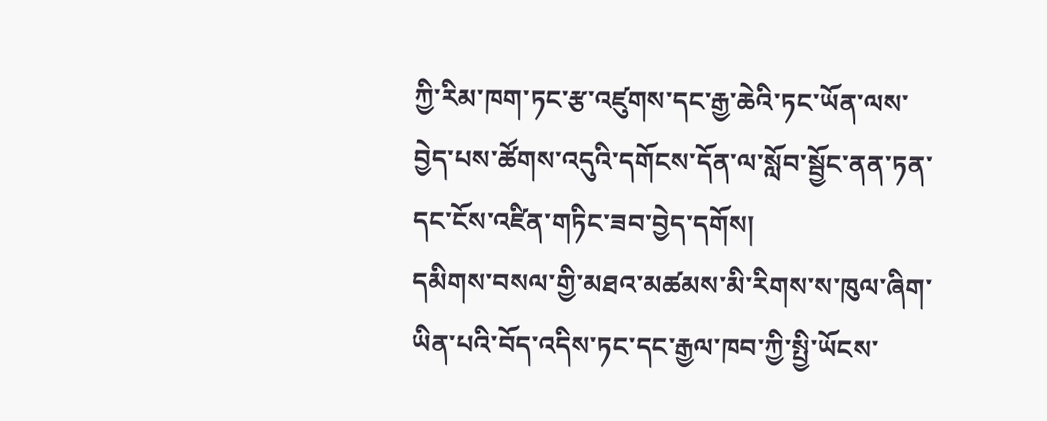ཀྱི་རིམ་ཁག་ཏང་རྩ་འཛུགས་དང་རྒྱ་ཆེའི་ཏང་ཡོན་ལས་བྱེད་པས་ཚོགས་འདུའི་དགོངས་དོན་ལ་སློབ་སྦྱོང་ནན་ཏན་དང་ངོས་འཛིན་གཏིང་ཟབ་བྱེད་དགོས།
དམིགས་བསལ་གྱི་མཐའ་མཚམས་མི་རིགས་ས་ཁུལ་ཞིག་ཡིན་པའི་བོད་འདིས་ཏང་དང་རྒྱལ་ཁབ་ཀྱི་སྤྱི་ཡོངས་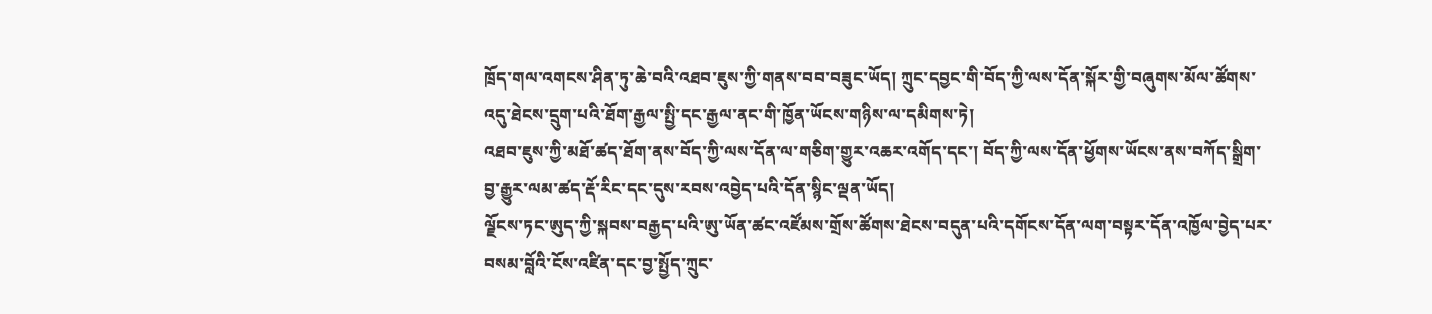ཁྲོད་གལ་འགངས་ཤིན་ཏུ་ཆེ་བའི་འཐབ་ཇུས་ཀྱི་གནས་བབ་བཟུང་ཡོད། ཀྲུང་དབྱང་གི་བོད་ཀྱི་ལས་དོན་སྐོར་གྱི་བཞུགས་མོལ་ཚོགས་འདུ་ཐེངས་དྲུག་པའི་ཐོག་རྒྱལ་སྤྱི་དང་རྒྱལ་ནང་གི་ཁྱོན་ཡོངས་གཉིས་ལ་དམིགས་ཏེ།
འཐབ་ཇུས་ཀྱི་མཐོ་ཚད་ཐོག་ནས་བོད་ཀྱི་ལས་དོན་ལ་གཅིག་གྱུར་འཆར་འགོད་དང་། བོད་ཀྱི་ལས་དོན་ཕྱོགས་ཡོངས་ནས་བཀོད་སྒྲིག་བྱ་རྒྱུར་ལམ་ཚད་རྡོ་རིང་དང་དུས་རབས་འབྱེད་པའི་དོན་སྙིང་ལྡན་ཡོད།
ལྗོངས་ཏང་ཨུད་ཀྱི་སྐབས་བརྒྱད་པའི་ཨུ་ཡོན་ཚང་འཛོམས་གྲོས་ཚོགས་ཐེངས་བདུན་པའི་དགོངས་དོན་ལག་བསྟར་དོན་འཁྱོལ་བྱེད་པར་བསམ་བློའི་ངོས་འཛིན་དང་བྱ་སྤྱོད་ཀྲུང་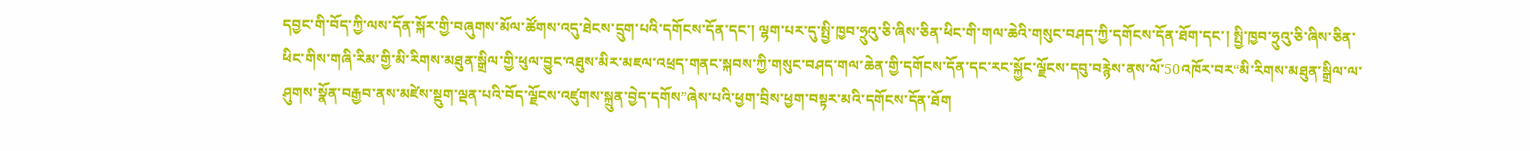དབྱང་གི་བོད་ཀྱི་ལས་དོན་སྐོར་གྱི་བཞུགས་མོལ་ཚོགས་འདུ་ཐེངས་དྲུག་པའི་དགོངས་དོན་དང་། ལྷག་པར་དུ་སྤྱི་ཁྱབ་ཧྲུའུ་ཅི་ཞིས་ཅིན་ཕིང་གི་གལ་ཆེའི་གསུང་བཤད་ཀྱི་དགོངས་དོན་ཐོག་དང་། སྤྱི་ཁྱབ་ཧྲུའུ་ཅི་ཞིས་ཅིན་ཕིང་གིས་གཞི་རིམ་གྱི་མི་རིགས་མཐུན་སྒྲིལ་གྱི་ཕུལ་བྱུང་འཐུས་མིར་མཇལ་འཕྲད་གནང་སྐབས་ཀྱི་གསུང་བཤད་གལ་ཆེན་གྱི་དགོངས་དོན་དང་རང་སྐྱོང་ལྗོངས་དབུ་བརྙེས་ནས་ལོ་50འཁོར་བར“མི་རིགས་མཐུན་སྒྲིལ་ལ་ཤུགས་སྣོན་བརྒྱབ་ནས་མཛེས་སྡུག་ལྡན་པའི་བོད་ལྗོངས་འཛུགས་སྐྲུན་བྱེད་དགོས”ཞེས་པའི་ཕྱག་བྲིས་ཕྱག་བསྟར་མའི་དགོངས་དོན་ཐོག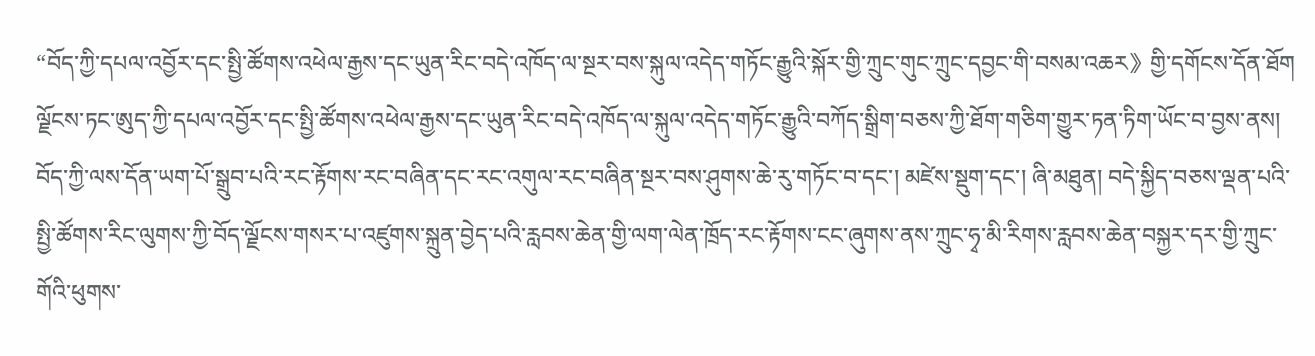“བོད་ཀྱི་དཔལ་འབྱོར་དང་སྤྱི་ཚོགས་འཕེལ་རྒྱས་དང་ཡུན་རིང་བདེ་འཁོད་ལ་སྔར་བས་སྐུལ་འདེད་གཏོང་རྒྱུའི་སྐོར་གྱི་ཀྲུང་གུང་ཀྲུང་དབྱང་གི་བསམ་འཆར》གྱི་དགོངས་དོན་ཐོག ལྗོངས་ཏང་ཨུད་ཀྱི་དཔལ་འབྱོར་དང་སྤྱི་ཚོགས་འཕེལ་རྒྱས་དང་ཡུན་རིང་བདེ་འཁོད་ལ་སྐུལ་འདེད་གཏོང་རྒྱུའི་བཀོད་སྒྲིག་བཅས་ཀྱི་ཐོག་གཅིག་གྱུར་ཏན་ཏིག་ཡོང་བ་བྱས་ནས། བོད་ཀྱི་ལས་དོན་ཡག་པོ་སྒྲུབ་པའི་རང་རྟོགས་རང་བཞིན་དང་རང་འགུལ་རང་བཞིན་སྔར་བས་ཤུགས་ཆེ་རུ་གཏོང་བ་དང་། མཛེས་སྡུག་དང་། ཞི་མཐུན། བདེ་སྐྱིད་བཅས་ལྡན་པའི་སྤྱི་ཚོགས་རིང་ལུགས་ཀྱི་བོད་ལྗོངས་གསར་པ་འཛུགས་སྐྲུན་བྱེད་པའི་རླབས་ཆེན་གྱི་ལག་ལེན་ཁྲོད་རང་རྟོགས་ངང་ཞུགས་ནས་ཀྲུང་ཧྭ་མི་རིགས་རླབས་ཆེན་བསྐྱར་དར་གྱི་ཀྲུང་གོའི་ཕུགས་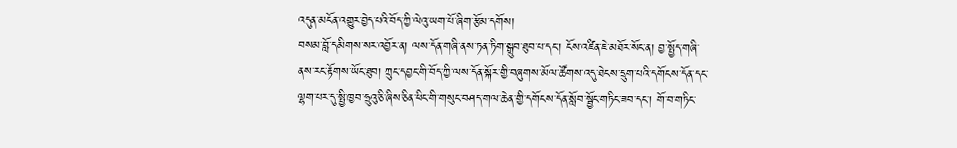འདུན་མངོན་འགྱུར་བྱེད་པའི་བོད་ཀྱི་ལེའུ་ཡག་པོ་ཞིག་རྩོམ་དགོས།
བསམ་བློ་དམིགས་སར་འབྱོར་ན། ལས་དོན་གཞི་ནས་ཏན་ཏིག་སྒྲུབ་ཐུབ་པ་དང་། ངོས་འཛིན་ཇེ་མཐོར་སོང་ན། བྱ་སྤྱོད་གཞི་ནས་རང་རྟོགས་ཡོང་ཐུབ། ཀྲུང་དབྱང་གི་བོད་ཀྱི་ལས་དོན་སྐོར་གྱི་བཞུགས་མོལ་ཚོགས་འདུ་ཐེངས་དྲུག་པའི་དགོངས་དོན་དང་ལྷག་པར་དུ་སྤྱི་ཁྱབ་ཧྲུའུ་ཅི་ཞིས་ཅིན་ཕིང་གི་གསུང་བཤད་གལ་ཆེན་གྱི་དགོངས་དོན་སློབ་སྦྱོང་གཏིང་ཟབ་དང་། གོ་བ་གཏིང་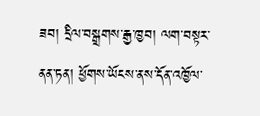ཟབ། དྲིལ་བསྒྲགས་རྒྱ་ཁྱབ། ལག་བསྟར་ནན་ཏན། ཕྱོགས་ཡོངས་ནས་དོན་འཁྱོལ་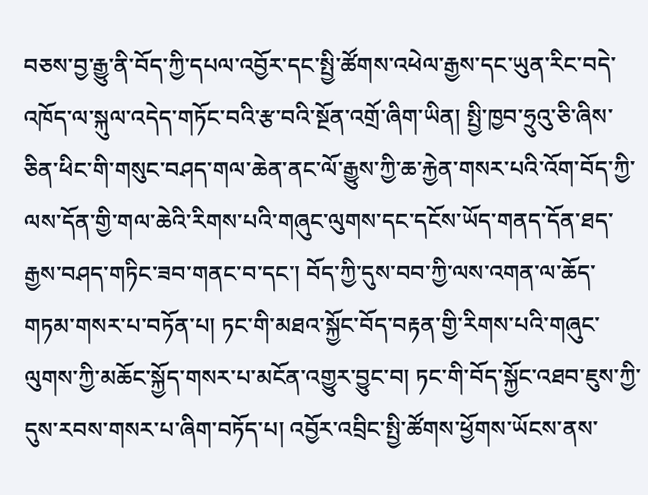བཅས་བྱ་རྒྱུ་ནི་བོད་ཀྱི་དཔལ་འབྱོར་དང་སྤྱི་ཚོགས་འཕེལ་རྒྱས་དང་ཡུན་རིང་བདེ་འཁོད་ལ་སྐུལ་འདེད་གཏོང་བའི་རྩ་བའི་སྔོན་འགྲོ་ཞིག་ཡིན། སྤྱི་ཁྱབ་ཧྲུའུ་ཅི་ཞིས་ཅིན་ཕིང་གི་གསུང་བཤད་གལ་ཆེན་ནང་ལོ་རྒྱུས་ཀྱི་ཆ་རྐྱེན་གསར་པའི་འོག་བོད་ཀྱི་ལས་དོན་གྱི་གལ་ཆེའི་རིགས་པའི་གཞུང་ལུགས་དང་དངོས་ཡོད་གནད་དོན་ཐད་རྒྱས་བཤད་གཏིང་ཟབ་གནང་བ་དང་། བོད་ཀྱི་དུས་བབ་ཀྱི་ལས་འགན་ལ་ཆོད་གཏམ་གསར་པ་བཏོན་པ། ཏང་གི་མཐའ་སྐྱོང་བོད་བརྟན་གྱི་རིགས་པའི་གཞུང་ལུགས་ཀྱི་མཆོང་སྐྱོད་གསར་པ་མངོན་འགྱུར་བྱུང་བ། ཏང་གི་བོད་སྐྱོང་འཐབ་ཇུས་ཀྱི་དུས་རབས་གསར་པ་ཞིག་བཏོད་པ། འབྱོར་འབྲིང་སྤྱི་ཚོགས་ཕྱོགས་ཡོངས་ནས་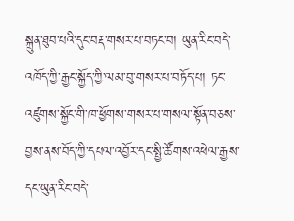སྐྲུན་ཐུབ་པའི་དུང་བརྡ་གསར་པ་བཏང་བ། ཡུན་རིང་བདེ་འཁོད་ཀྱི་རྒྱང་སྐྱོད་ཀྱི་ལམ་བུ་གསར་པ་བཏོད་པ། ཏང་འཛུགས་སྐྱོང་གི་ཁ་ཕྱོགས་གསར་པ་གསལ་སྟོན་བཅས་བྱས་ནས་བོད་ཀྱི་དཔལ་འབྱོར་དང་སྤྱི་ཚོགས་འཕེལ་རྒྱས་དང་ཡུན་རིང་བདེ་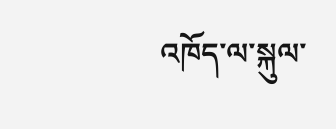འཁོད་ལ་སྐུལ་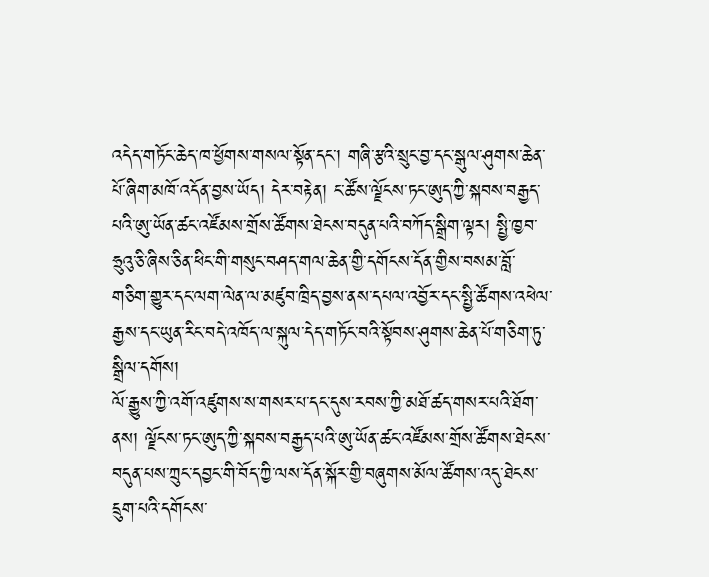འདེད་གཏོང་ཆེད་ཁ་ཕྱོགས་གསལ་སྟོན་དང་། གཞི་རྩའི་སྲུང་བྱ་དང་སྒུལ་ཤུགས་ཆེན་པོ་ཞིག་མཁོ་འདོན་བྱས་ཡོད། དེར་བརྟེན། ང་ཚོས་ལྗོངས་ཏང་ཨུད་ཀྱི་སྐབས་བརྒྱད་པའི་ཨུ་ཡོན་ཚང་འཛོམས་གྲོས་ཚོགས་ཐེངས་བདུན་པའི་བཀོད་སྒྲིག་ལྟར། སྤྱི་ཁྱབ་ཧྲུའུ་ཅི་ཞིས་ཅིན་ཕིང་གི་གསུང་བཤད་གལ་ཆེན་གྱི་དགོངས་དོན་གྱིས་བསམ་བློ་གཅིག་གྱུར་དང་ལག་ལེན་ལ་མཛུབ་ཁྲིད་བྱས་ནས་དཔལ་འབྱོར་དང་སྤྱི་ཚོགས་འཕེལ་རྒྱས་དང་ཡུན་རིང་བདེ་འཁོད་ལ་སྐུལ་དེད་གཏོང་བའི་སྟོབས་ཤུགས་ཆེན་པོ་གཅིག་ཏུ་སྒྲིལ་དགོས།
ལོ་རྒྱུས་ཀྱི་འགོ་འཛུགས་ས་གསར་པ་དང་དུས་རབས་ཀྱི་མཐོ་ཚད་གསར་པའི་ཐོག་ནས། ལྗོངས་ཏང་ཨུད་ཀྱི་སྐབས་བརྒྱད་པའི་ཨུ་ཡོན་ཚང་འཛོམས་གྲོས་ཚོགས་ཐེངས་བདུན་པས་ཀྲུང་དབྱང་གི་བོད་ཀྱི་ལས་དོན་སྐོར་གྱི་བཞུགས་མོལ་ཚོགས་འདུ་ཐེངས་དྲུག་པའི་དགོངས་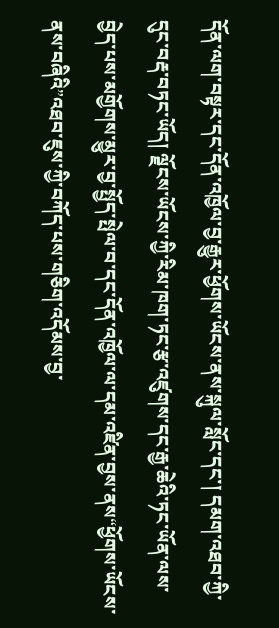དོན་ལག་བསྟར་དང་དོན་འཁྱོལ་བྱ་རྒྱུར་ཕྱོགས་ཡོངས་ནས་སྐུལ་སློང་དང་། དམག་འཐབ་ཀྱི་དུང་བརྡ་བཏང་ཡོད། ལྗོངས་ཡོངས་ཀྱི་རིམ་ཁག་ཏང་རྩ་འཛུགས་དང་རྒྱ་ཆེའི་ཏང་ཡོན་ལས་བྱེད་པས་མགྱོགས་མྱུར་བྱ་སྤྱོད་སྤེལ་བ་དང་དོན་འཁྱོལ་ལ་དམ་འཛིན་བྱས་ནས“ཕྱོགས་ཡོངས་ནས་བཞིའི”འཐབ་ཇུས་ཀྱི་བཀོད་པས་གཅིག་འདོམས་བྱ་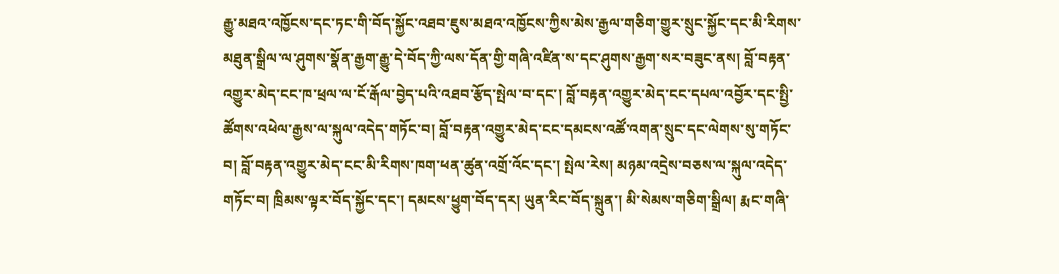རྒྱུ་མཐའ་འཁྱོངས་དང་ཏང་གི་བོད་སྐྱོང་འཐབ་ཇུས་མཐའ་འཁྱོངས་ཀྱིས་མེས་རྒྱལ་གཅིག་གྱུར་སྲུང་སྐྱོང་དང་མི་རིགས་མཐུན་སྒྲིལ་ལ་ཤུགས་སྣོན་རྒྱག་རྒྱུ་དེ་བོད་ཀྱི་ལས་དོན་གྱི་གཞི་འཛིན་ས་དང་ཤུགས་རྒྱག་སར་བཟུང་ནས། བློ་བརྟན་འགྱུར་མེད་ངང་ཁ་ཕྲལ་ལ་ངོ་རྒོལ་བྱེད་པའི་འཐབ་རྩོད་སྤེལ་བ་དང་། བློ་བརྟན་འགྱུར་མེད་ངང་དཔལ་འབྱོར་དང་སྤྱི་ཚོགས་འཕེལ་རྒྱས་ལ་སྐུལ་འདེད་གཏོང་བ། བློ་བརྟན་འགྱུར་མེད་ངང་དམངས་འཚོ་འགན་སྲུང་དང་ལེགས་སུ་གཏོང་བ། བློ་བརྟན་འགྱུར་མེད་ངང་མི་རིགས་ཁག་ཕན་ཚུན་འགྲོ་འོང་དང་། སྤེལ་རེས། མཉམ་འདྲེས་བཅས་ལ་སྐུལ་འདེད་གཏོང་བ། ཁྲིམས་ལྟར་བོད་སྐྱོང་དང་། དམངས་ཕྱུག་བོད་དར། ཡུན་རིང་བོད་སྐྲུན་། མི་སེམས་གཅིག་སྒྲིལ། རྨང་གཞི་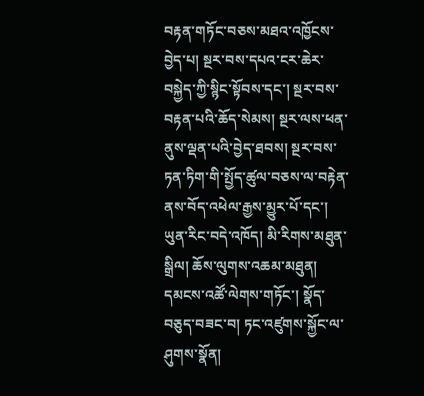བརྟན་གཏོང་བཅས་མཐའ་འཁྱོངས་བྱེད་པ། སྔར་བས་དཔའ་ངར་ཆེར་བསྐྱེད་ཀྱི་སྙིང་སྟོབས་དང་། སྔར་བས་བརྟན་པའི་ཆོད་སེམས། སྔར་ལས་ཕན་ནུས་ལྡན་པའི་བྱེད་ཐབས། སྔར་བས་ཏན་ཏིག་གི་སྤྱོད་ཚུལ་བཅས་ལ་བརྟེན་ནས་བོད་འཕེལ་རྒྱས་མྱུར་པོ་དང་། ཡུན་རིང་བདེ་འཁོད། མི་རིགས་མཐུན་སྒྲིལ། ཆོས་ལུགས་འཆམ་མཐུན། དམངས་འཚོ་ལེགས་གཏོང་། སྣོད་བཅུད་བཟང་བ། ཏང་འཛུགས་སྐྱོང་ལ་ཤུགས་སྣོན།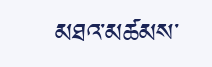མཐའ་མཚམས་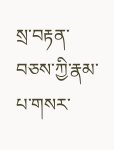སྲ་བརྟན་བཅས་ཀྱི་རྣམ་པ་གསར་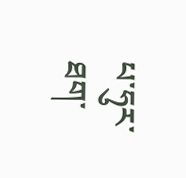པ་ཧུར་ཐག་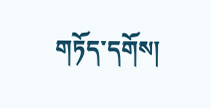གཏོད་དགོས།